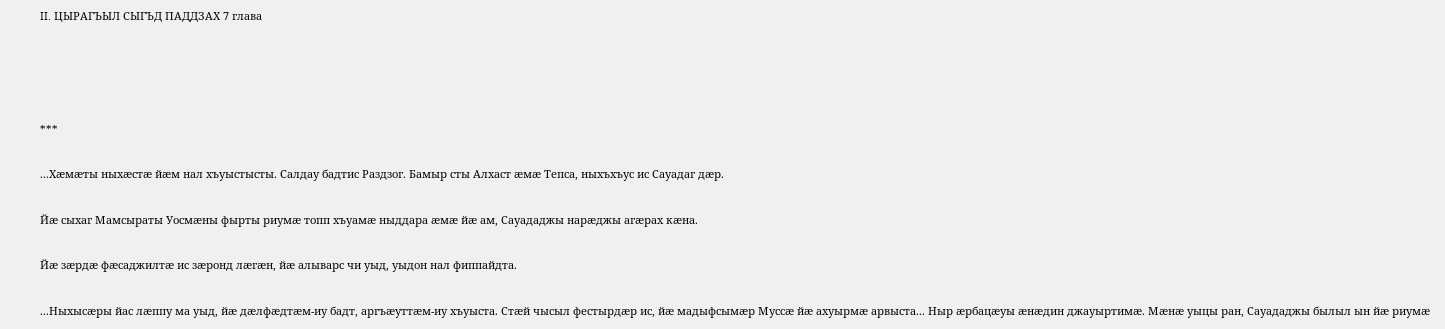II. ЦЫРАГЪЫЛ СЫГЪД ПАДДЗАХ 7 глава




***

...Хæмæты ныхæстæ йæм нал хъуыстысты. Салдау бадтис Раздзог. Бамыр сты Алхаст æмæ Тепса, ныхъхъус ис Сауадаг дæр.

Йæ сыхаг Мамсыраты Уосмæны фырты риумæ топп хъуамæ ныддара æмæ йæ ам, Сауададжы нарæджы агæрах кæна.

Йæ зæрдæ фæсаджилтæ ис зæронд лæгæн, йæ алыварс чи уыд, уыдон нал фиппайдта.

...Ныхысæры йас лæппу ма уыд, йæ дæлфæдтæм-иу бадт, аргъæуттæм-иу хъуыста. Стæй чысыл фестырдæр ис, йæ мадыфсымæр Муссæ йæ ахуырмæ арвыста... Ныр æрбацæуы æнæдин джауыртимæ. Мæнæ уыцы ран, Сауададжы былыл ын йæ риумæ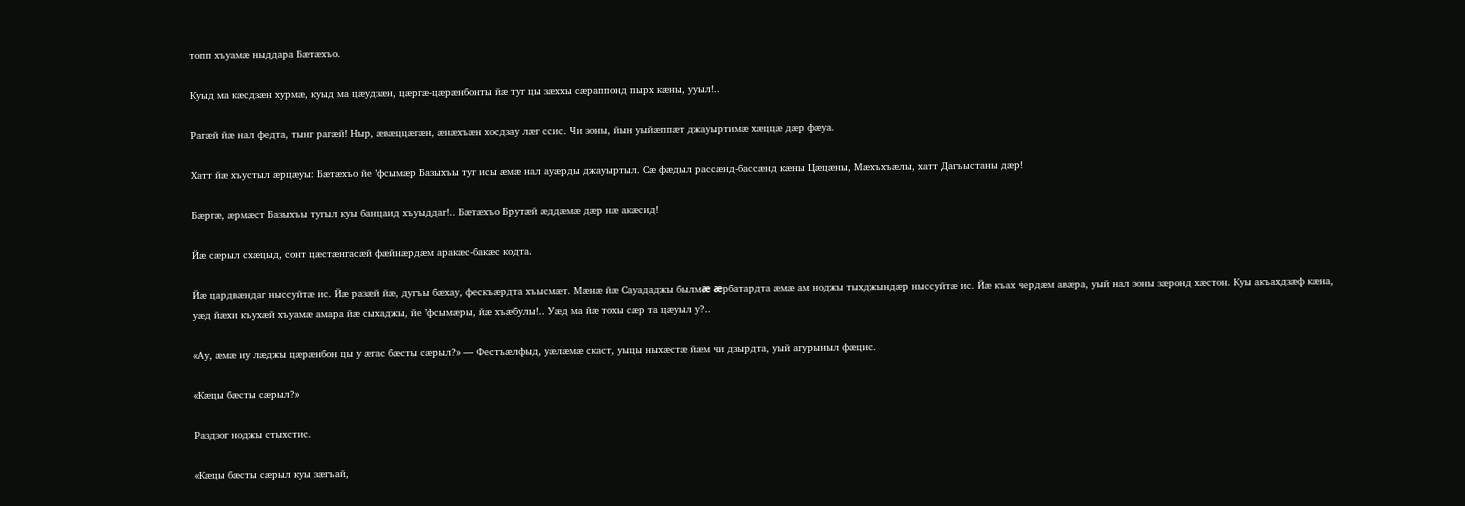топп хъуамæ ныддара Бæтæхъо.

Куыд ма кæсдзæн хурмæ, куыд ма цæудзæн, цæргæ-цæрæнбонты йæ туг цы зæххы сæраппонд пырх кæны, ууыл!..

Рагæй йæ нал федта, тынг рагæй! Ныр, æвæццæгæн, æнæхъæн хосдзау лæг ссис. Чи зоны, йын уыйæппæт джауыртимæ хæццæ дæр фæуа.

Хатт йæ хъустыл æрцæуы: Бæтæхъо йе ’фсымæр Базыхъы туг исы æмæ нал ауæрды джауыртыл. Сæ фæдыл рассæнд-бассæнд кæны Цæцæны, Мæхъхъæлы, хатт Дагъыстаны дæр!

Бæргæ, æрмæст Базыхъы тугыл куы банцаид хъуыддаг!.. Бæтæхъо Брутæй æддæмæ дæр нæ акæсид!

Йæ сæрыл схæцыд, сонт цæстæнгасæй фæйнæрдæм аракæс-бакæс кодта.

Йæ цардвæндаг ныссуйтæ ис. Йæ разæй йæ, дугъы бæхау, фескъæрдта хъысмæт. Мæнæ йæ Сауададжы былмæ æрбатардта æмæ ам ноджы тыхджындæр ныссуйтæ ис. Йæ къах чердæм авæра, уый нал зоны зæронд хæстон. Куы акъахдзæф кæна, уæд йæхи къухæй хъуамæ амара йæ сыхаджы, йе ’фсымæры, йæ хъæбулы!.. Уæд ма йæ тохы сæр та цæуыл у?..

«Ау, æмæ иу лæджы цæрæнбон цы у æгас бæсты сæрыл?» — Фестъæлфыд, уæлæмæ скаст, уыцы ныхæстæ йæм чи дзырдта, уый агурыныл фæцис.

«Кæцы бæсты сæрыл?»

Раздзог ноджы стыхстис.

«Кæцы бæсты сæрыл куы зæгъай,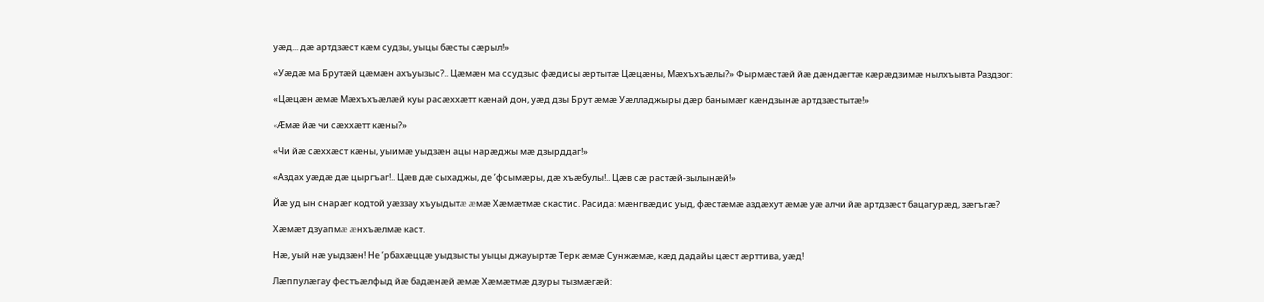уæд... дæ артдзæст кæм судзы, уыцы бæсты сæрыл!»

«Уæдæ ма Брутæй цæмæн ахъуызыс?.. Цæмæн ма ссудзыс фæдисы æртытæ Цæцæны, Мæхъхъæлы?» Фырмæстæй йæ дæндæгтæ кæрæдзимæ нылхъывта Раздзог:

«Цæцæн æмæ Мæхъхъæлæй куы расæххæтт кæнай дон, уæд дзы Брут æмæ Уæлладжыры дæр банымæг кæндзынæ артдзæстытæ!»

«Æмæ йæ чи сæххæтт кæны?»

«Чи йæ сæххæст кæны, уыимæ уыдзæн ацы нарæджы мæ дзырддаг!»

«Аздах уæдæ дæ цыргъаг!.. Цæв дæ сыхаджы, де ’фсымæры, дæ хъæбулы!.. Цæв сæ растæй-зылынæй!»

Йæ уд ын снарæг кодтой уæззау хъуыдытæ æмæ Хæмæтмæ скастис. Расида: мæнгвæдис уыд, фæстæмæ аздæхут æмæ уæ алчи йæ артдзæст бацагурæд, зæгъгæ?

Хæмæт дзуапмæ æнхъæлмæ каст.

Нæ, уый нæ уыдзæн! Не ’рбахæццæ уыдзысты уыцы джауыртæ Терк æмæ Сунжæмæ, кæд дадайы цæст æрттива, уæд!

Лæппулæгау фестъæлфыд йæ бадæнæй æмæ Хæмæтмæ дзуры тызмæгæй: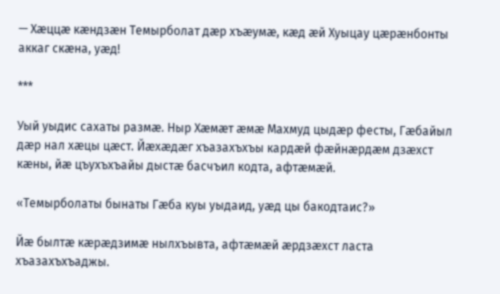— Хæццæ кæндзæн Темырболат дæр хъæумæ, кæд æй Хуыцау цæрæнбонты аккаг скæна, уæд!

***

Уый уыдис сахаты размæ. Ныр Хæмæт æмæ Махмуд цыдæр фесты, Гæбайыл дæр нал хæцы цæст. Йæхæдæг хъазахъхъы кардæй фæйнæрдæм дзæхст кæны, йæ цъухъхъайы дыстæ басчъил кодта, афтæмæй.

«Темырболаты бынаты Гæба куы уыдаид, уæд цы бакодтаис?»

Йæ былтæ кæрæдзимæ нылхъывта, афтæмæй æрдзæхст ласта хъазахъхъаджы.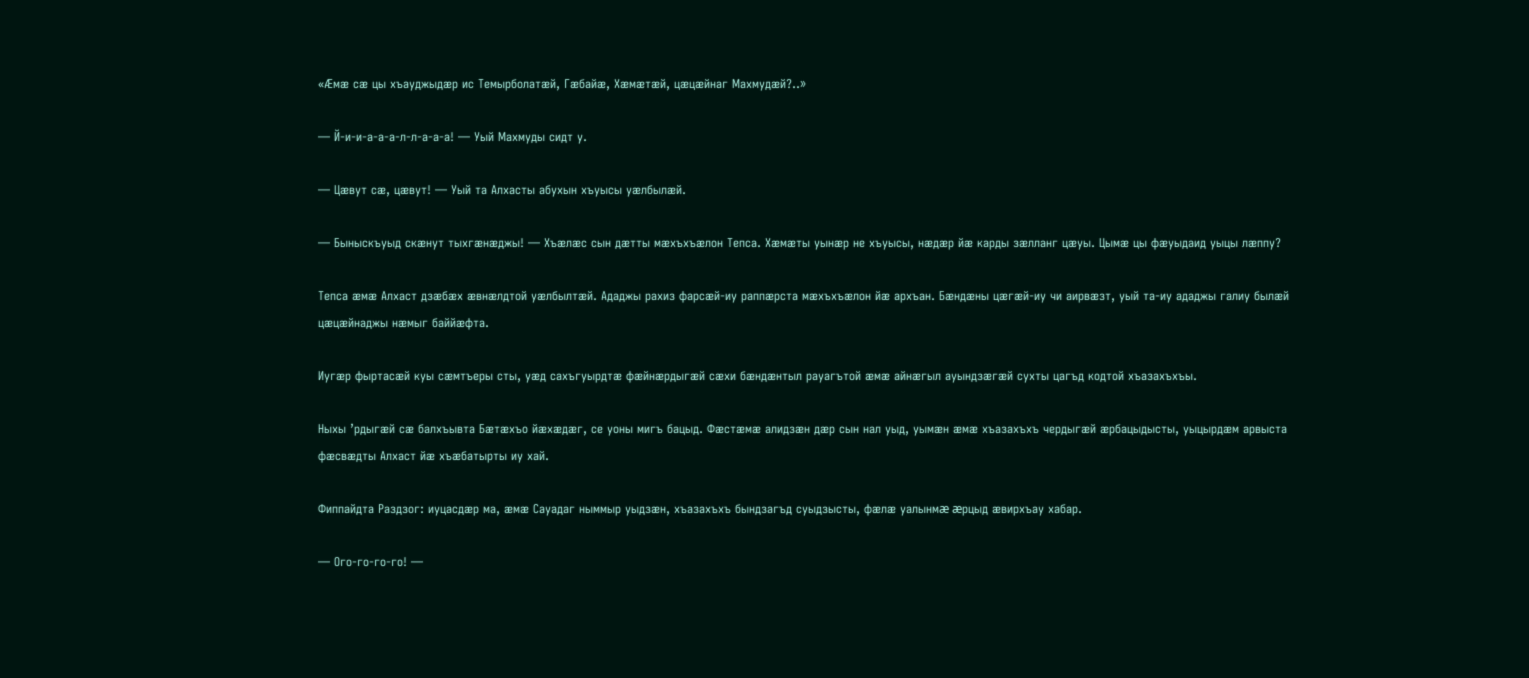«Æмæ сæ цы хъауджыдæр ис Темырболатæй, Гæбайæ, Хæмæтæй, цæцæйнаг Махмудæй?..»

— Й-и-и-а-а-а-л-л-а-а-а! — Уый Махмуды сидт у.

— Цæвут сæ, цæвут! — Уый та Алхасты абухын хъуысы уæлбылæй.

— Быныскъуыд скæнут тыхгæнæджы! — Хъæлæс сын дæтты мæхъхъæлон Тепса. Хæмæты уынæр не хъуысы, нæдæр йæ карды зæлланг цæуы. Цымæ цы фæуыдаид уыцы лæппу?

Тепса æмæ Алхаст дзæбæх æвнæлдтой уæлбылтæй. Ададжы рахиз фарсæй-иу раппæрста мæхъхъæлон йæ архъан. Бæндæны цæгæй-иу чи аирвæзт, уый та-иу ададжы галиу былæй цæцæйнаджы нæмыг баййæфта.

Иугæр фыртасæй куы сæмтъеры сты, уæд сахъгуырдтæ фæйнæрдыгæй сæхи бæндæнтыл рауагътой æмæ айнæгыл ауындзæгæй сухты цагъд кодтой хъазахъхъы.

Ныхы ’рдыгæй сæ балхъывта Бæтæхъо йæхæдæг, се уоны мигъ бацыд. Фæстæмæ алидзæн дæр сын нал уыд, уымæн æмæ хъазахъхъ чердыгæй æрбацыдысты, уыцырдæм арвыста фæсвæдты Алхаст йæ хъæбатырты иу хай.

Фиппайдта Раздзог: иуцасдæр ма, æмæ Сауадаг ныммыр уыдзæн, хъазахъхъ бындзагъд суыдзысты, фæлæ уалынмæ æрцыд æвирхъау хабар.

— Ого-го-го-го! —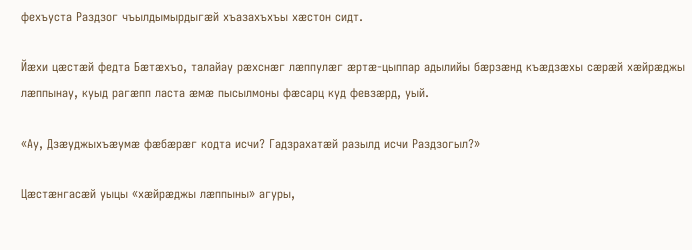фехъуста Раздзог чъылдымырдыгæй хъазахъхъы хæстон сидт.

Йæхи цæстæй федта Бæтæхъо, талайау рæхснæг лæппулæг æртæ-цыппар адылийы бæрзæнд къæдзæхы сæрæй хæйрæджы лæппынау, куыд рагæпп ласта æмæ пысылмоны фæсарц куд февзæрд, уый.

«Ау, Дзæуджыхъæумæ фæбæрæг кодта исчи? Гадзрахатæй разылд исчи Раздзогыл?»

Цæстæнгасæй уыцы «хæйрæджы лæппыны» агуры,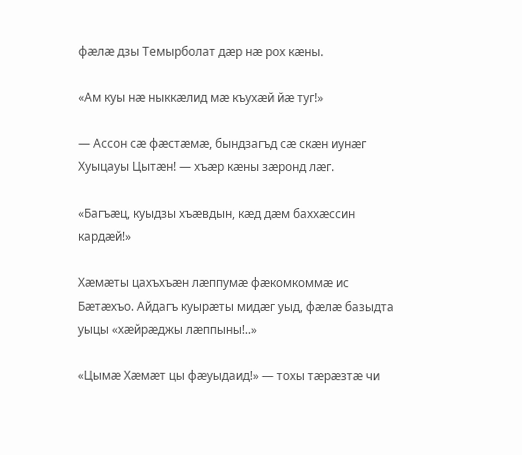фæлæ дзы Темырболат дæр нæ рох кæны.

«Ам куы нæ ныккæлид мæ къухæй йæ туг!»

— Ассон сæ фæстæмæ, бындзагъд сæ скæн иунæг Хуыцауы Цытæн! — хъæр кæны зæронд лæг.

«Багъæц, куыдзы хъæвдын, кæд дæм баххæссин кардæй!»

Хæмæты цахъхъæн лæппумæ фæкомкоммæ ис Бæтæхъо. Айдагъ куырæты мидæг уыд, фæлæ базыдта уыцы «хæйрæджы лæппыны!..»

«Цымæ Хæмæт цы фæуыдаид!» — тохы тæрæзтæ чи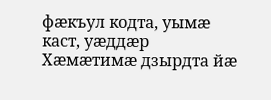фæкъул кодта, уымæ каст, уæддæр Хæмæтимæ дзырдта йæ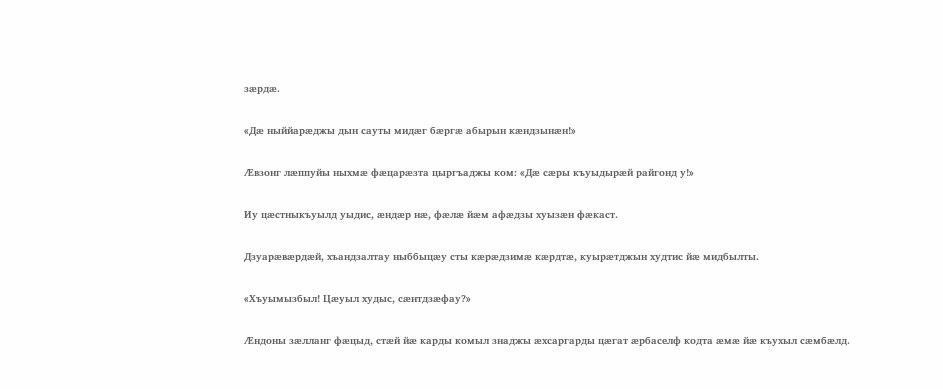зæрдæ.

«Дæ ныййарæджы дын сауты мидæг бæргæ абырын кæндзынæн!»

Æвзонг лæппуйы ныхмæ фæцарæзта цыргъаджы ком: «Дæ сæры къуыдырæй райгонд у!»

Иу цæстныкъуылд уыдис, æндæр нæ, фæлæ йæм афæдзы хуызæн фæкаст.

Дзуарæвæрдæй, хъандзалтау ныббыцæу сты кæрæдзимæ кæрдтæ, куырæтджын худтис йæ мидбылты.

«Хъуымызбыл! Цæуыл худыс, сæнтдзæфау?»

Æндоны зæлланг фæцыд, стæй йæ карды комыл знаджы æхсаргарды цæгат æрбаселф кодта æмæ йæ къухыл сæмбæлд.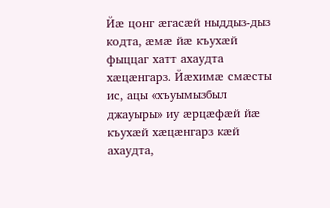Йæ цонг æгасæй ныддыз-дыз кодта, æмæ йæ къухæй фыццаг хатт ахаудта хæцæнгарз. Йæхимæ смæсты ис, ацы «хъуымызбыл джауыры» иу æрцæфæй йæ къухæй хæцæнгарз кæй ахаудта,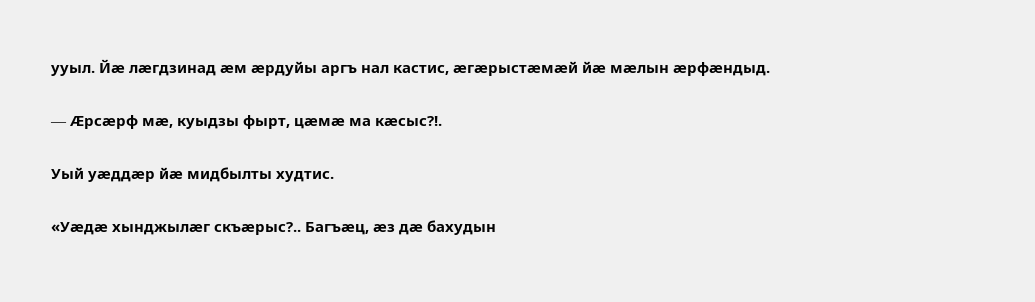ууыл. Йæ лæгдзинад æм æрдуйы аргъ нал кастис, æгæрыстæмæй йæ мæлын æрфæндыд.

— Æрсæрф мæ, куыдзы фырт, цæмæ ма кæсыс?!.

Уый уæддæр йæ мидбылты худтис.

«Уæдæ хынджылæг скъæрыс?.. Багъæц, æз дæ бахудын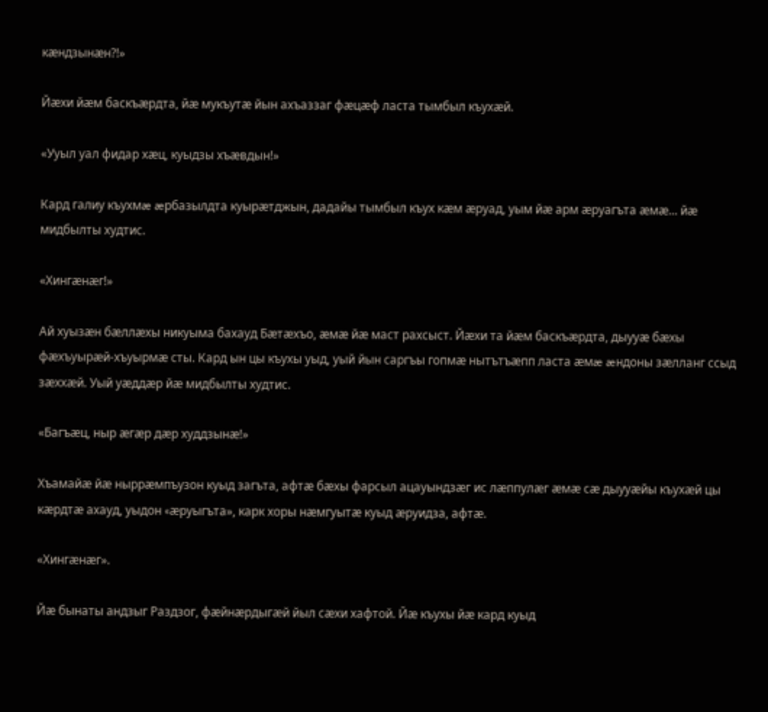кæндзынæн?!»

Йæхи йæм баскъæрдта, йæ мукъутæ йын ахъаззаг фæцæф ласта тымбыл къухæй.

«Ууыл уал фидар хæц, куыдзы хъæвдын!»

Кард галиу къухмæ æрбазылдта куырæтджын, дадайы тымбыл къух кæм æруад, уым йæ арм æруагъта æмæ... йæ мидбылты худтис.

«Хингæнæг!»

Ай хуызæн бæллæхы никуыма бахауд Бæтæхъо, æмæ йæ маст рахсыст. Йæхи та йæм баскъæрдта, дыууæ бæхы фæхъуырæй-хъуырмæ сты. Кард ын цы къухы уыд, уый йын саргъы гопмæ нытътъæпп ласта æмæ æндоны зæлланг ссыд зæххæй. Уый уæддæр йæ мидбылты худтис.

«Багъæц, ныр æгæр дæр худдзынæ!»

Хъамайæ йæ ныррæмпъузон куыд загъта, афтæ бæхы фарсыл ацауындзæг ис лæппулæг æмæ сæ дыууæйы къухæй цы кæрдтæ ахауд, уыдон «æруыгъта», карк хоры нæмгуытæ куыд æруидза, афтæ.

«Хингæнæг».

Йæ бынаты андзыг Раздзог, фæйнæрдыгæй йыл сæхи хафтой. Йæ къухы йæ кард куыд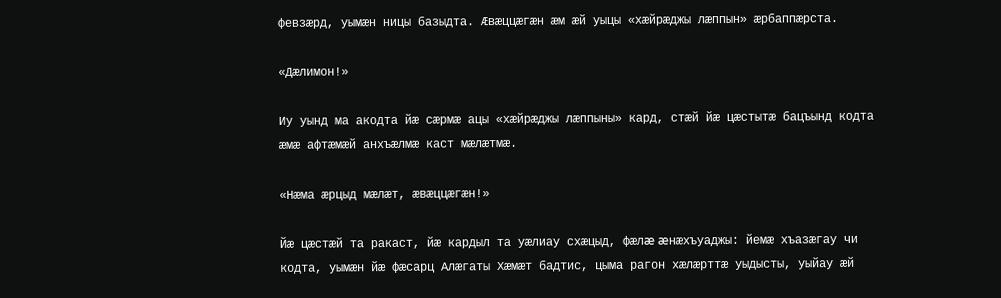февзæрд, уымæн ницы базыдта. Æвæццæгæн æм æй уыцы «хæйрæджы лæппын» æрбаппæрста.

«Дæлимон!»

Иу уынд ма акодта йæ сæрмæ ацы «хæйрæджы лæппыны» кард, стæй йæ цæстытæ бацъынд кодта æмæ афтæмæй анхъæлмæ каст мæлæтмæ.

«Нæма æрцыд мæлæт, æвæццæгæн!»

Йæ цæстæй та ракаст, йæ кардыл та уæлиау схæцыд, фæлæ æнæхъуаджы: йемæ хъазæгау чи кодта, уымæн йæ фæсарц Алæгаты Хæмæт бадтис, цыма рагон хæлæрттæ уыдысты, уыйау æй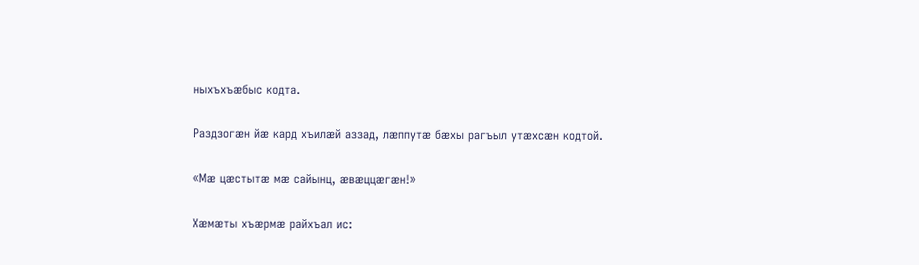ныхъхъæбыс кодта.

Раздзогæн йæ кард хъилæй аззад, лæппутæ бæхы рагъыл утæхсæн кодтой.

«Мæ цæстытæ мæ сайынц, æвæццæгæн!»

Хæмæты хъæрмæ райхъал ис: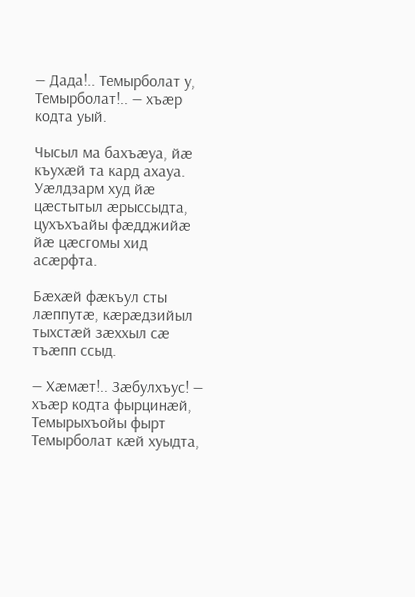— Дада!.. Темырболат у, Темырболат!.. — хъæр кодта уый.

Чысыл ма бахъæуа, йæ къухæй та кард ахауа. Уæлдзарм худ йæ цæстытыл æрыссыдта, цухъхъайы фæдджийæ йæ цæсгомы хид асæрфта.

Бæхæй фæкъул сты лæппутæ, кæрæдзийыл тыхстæй зæххыл сæ тъæпп ссыд.

— Хæмæт!.. Зæбулхъус! — хъæр кодта фырцинæй, Темырыхъойы фырт Темырболат кæй хуыдта,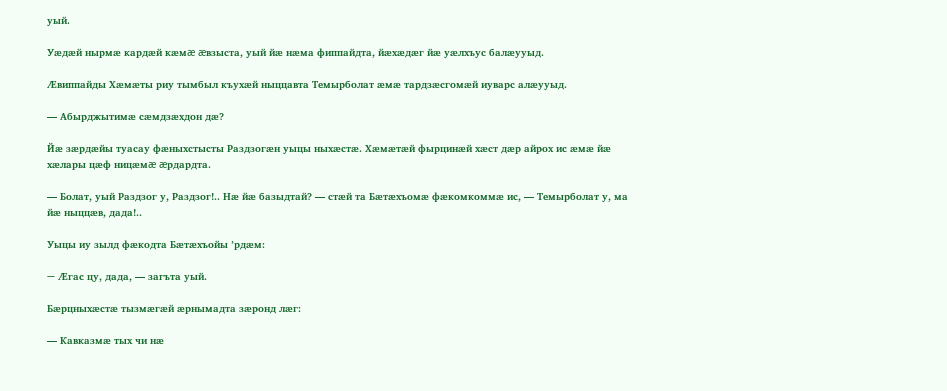уый.

Уæдæй нырмæ кардæй кæмæ æвзыста, уый йæ нæма фиппайдта, йæхæдæг йæ уæлхъус балæууыд.

Æвиппайды Хæмæты риу тымбыл къухæй ныццавта Темырболат æмæ тардзæсгомæй иуварс алæууыд.

— Абырджытимæ сæмдзæхдон дæ?

Йæ зæрдæйы туасау фæныхстысты Раздзогæн уыцы ныхæстæ. Хæмæтæй фырцинæй хæст дæр айрох ис æмæ йæ хæлары цæф ницæмæ æрдардта.

— Болат, уый Раздзог у, Раздзог!.. Нæ йæ базыдтай? — стæй та Бæтæхъомæ фæкомкоммæ ис, — Темырболат у, ма йæ ныццæв, дада!..

Уыцы иу зылд фæкодта Бæтæхъойы ’рдæм:

— Æгас цу, дада, — загъта уый.

Бæрцныхæстæ тызмæгæй æрнымадта зæронд лæг:

— Кавказмæ тых чи нæ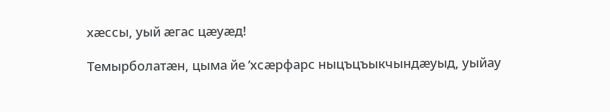хæссы, уый æгас цæуæд!

Темырболатæн, цыма йе ’хсæрфарс ныцъцъыкчындæуыд, уыйау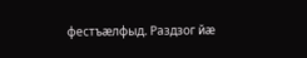фестъæлфыд. Раздзог йæ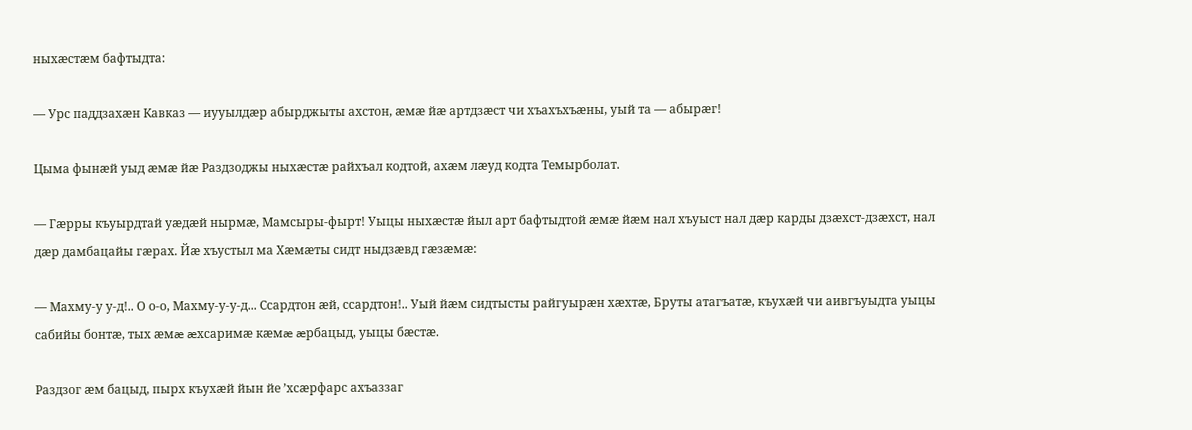ныхæстæм бафтыдта:

— Урс паддзахæн Кавказ — иууылдæр абырджыты ахстон, æмæ йæ артдзæст чи хъахъхъæны, уый та — абырæг!

Цыма фынæй уыд æмæ йæ Раздзоджы ныхæстæ райхъал кодтой, ахæм лæуд кодта Темырболат.

— Гæрры къуырдтай уæдæй нырмæ, Мамсыры-фырт! Уыцы ныхæстæ йыл арт бафтыдтой æмæ йæм нал хъуыст нал дæр карды дзæхст-дзæхст, нал дæр дамбацайы гæрах. Йæ хъустыл ма Хæмæты сидт ныдзæвд гæзæмæ:

— Махму-у у-д!.. О о-о, Махму-у-у-д... Ссардтон æй, ссардтон!.. Уый йæм сидтысты райгуырæн хæхтæ, Бруты атагъатæ, къухæй чи аивгъуыдта уыцы сабийы бонтæ, тых æмæ æхсаримæ кæмæ æрбацыд, уыцы бæстæ.

Раздзог æм бацыд, пырх къухæй йын йе ’хсæрфарс ахъаззаг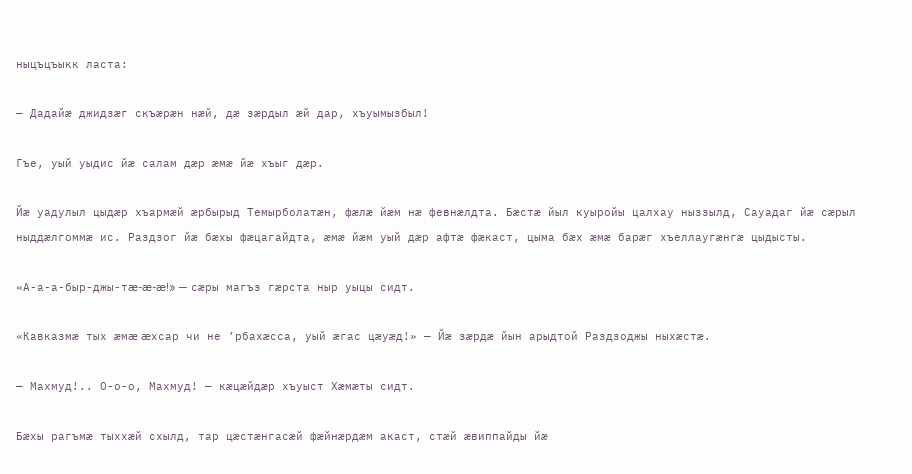ныцъцъыкк ласта:

— Дадайæ джидзæг скъæрæн нæй, дæ зæрдыл æй дар, хъуымызбыл!

Гъе, уый уыдис йæ салам дæр æмæ йæ хъыг дæр.

Йæ уадулыл цыдæр хъармæй æрбырыд Темырболатæн, фæлæ йæм нæ февнæлдта. Бæстæ йыл куыройы цалхау ныззылд, Сауадаг йæ сæрыл ныддæлгоммæ ис. Раздзог йæ бæхы фæцагайдта, æмæ йæм уый дæр афтæ фæкаст, цыма бæх æмæ барæг хъеллаугæнгæ цыдысты.

«А-а-а-быр-джы-тæ-æ-æ!» — сæры магъз гæрста ныр уыцы сидт.

«Кавказмæ тых æмæ æхсар чи не ’рбахæсса, уый æгас цæуæд!» — Йæ зæрдæ йын арыдтой Раздзоджы ныхæстæ.

— Махмуд!.. О-о-о, Махмуд! — кæцæйдæр хъуыст Хæмæты сидт.

Бæхы рагъмæ тыххæй схылд, тар цæстæнгасæй фæйнæрдæм акаст, стæй æвиппайды йæ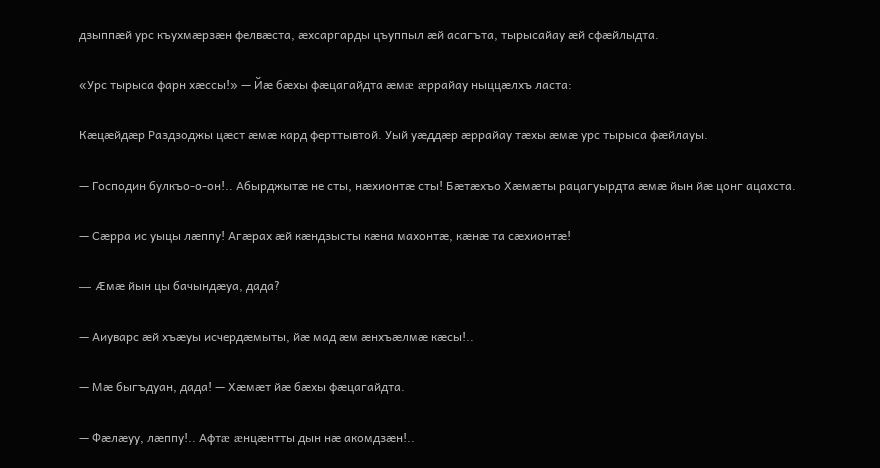дзыппæй урс къухмæрзæн фелвæста, æхсаргарды цъуппыл æй асагъта, тырысайау æй сфæйлыдта.

«Урс тырыса фарн хæссы!» — Йæ бæхы фæцагайдта æмæ æррайау ныццæлхъ ласта:

Кæцæйдæр Раздзоджы цæст æмæ кард ферттывтой. Уый уæддæр æррайау тæхы æмæ урс тырыса фæйлауы.

— Господин булкъо-о-он!.. Абырджытæ не сты, нæхионтæ сты! Бæтæхъо Хæмæты рацагуырдта æмæ йын йæ цонг ацахста.

— Сæрра ис уыцы лæппу! Агæрах æй кæндзысты кæна махонтæ, кæнæ та сæхионтæ!

— Æмæ йын цы бачындæуа, дада?

— Аиуварс æй хъæуы исчердæмыты, йæ мад æм æнхъæлмæ кæсы!..

— Мæ быгъдуан, дада! — Хæмæт йæ бæхы фæцагайдта.

— Фæлæуу, лæппу!.. Афтæ æнцæнтты дын нæ акомдзæн!..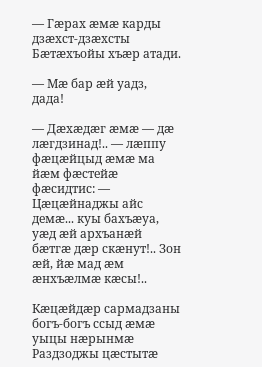— Гæрах æмæ карды дзæхст-дзæхсты Бæтæхъойы хъæр атади.

— Мæ бар æй уадз, дада!

— Дæхæдæг æмæ — дæ лæгдзинад!.. — лæппу фæцæйцыд æмæ ма йæм фæстейæ фæсидтис: — Цæцæйнаджы айс демæ... куы бахъæуа, уæд æй архъанæй бæтгæ дæр скæнут!.. Зон æй, йæ мад æм æнхъæлмæ кæсы!..

Кæцæйдæр сармадзаны богъ-богъ ссыд æмæ уыцы нæрынмæ Раздзоджы цæстытæ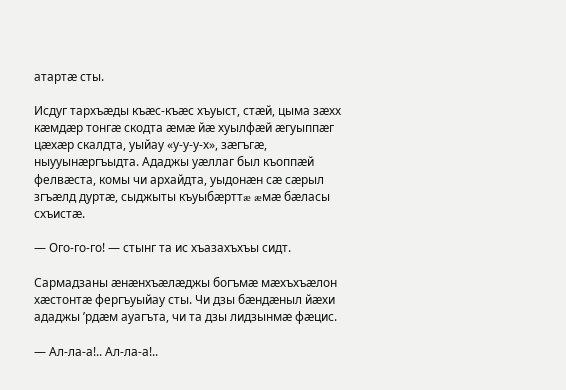атартæ сты.

Исдуг тархъæды къæс-къæс хъуыст, стæй, цыма зæхх кæмдæр тонгæ скодта æмæ йæ хуылфæй æгуыппæг цæхæр скалдта, уыйау «у-у-у-х», зæгъгæ, ныууынæргъыдта. Ададжы уæллаг был къоппæй фелвæста, комы чи архайдта, уыдонæн сæ сæрыл згъæлд дуртæ, сыджыты къуыбæрттæ æмæ бæласы схъистæ.

— Ого-го-го! — стынг та ис хъазахъхъы сидт.

Сармадзаны æнæнхъæлæджы богъмæ мæхъхъæлон хæстонтæ фергъуыйау сты. Чи дзы бæндæныл йæхи ададжы ’рдæм ауагъта, чи та дзы лидзынмæ фæцис.

— Ал-ла-а!.. Ал-ла-а!..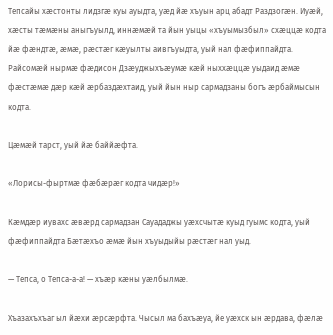Тепсайы хæстонты лидзгæ куы ауыдта, уæд йæ хъуын арц абадт Раздзогæн. Иуæй, хæсты тæмæны аныгъуылд, иннæмæй та йын уыцы «хъуымызбыл» схæццæ кодта йæ фæндтæ, æмæ, рæстæг кæуылты аивгъуыдта, уый нал фæфиппайдта. Райсомæй нырмæ фæдисон Дзæуджыхъæумæ кæй ныххæццæ уыдаид æмæ фæстæмæ дæр кæй æрбаздæхтаид, уый йын ныр сармадзаны богъ æрбаймысын кодта.

Цæмæй тарст, уый йæ баййæфта.

«Лорисы-фыртмæ фæбæрæг кодта чидæр!»

Кæмдæр иувахс æвæрд сармадзан Сауададжы уæхсчытæ куыд гуымс кодта, уый фæфиппайдта Бæтæхъо æмæ йын хъуыдыйы рæстæг нал уыд.

— Тепса, о Тепса-а-а! — хъæр кæны уæлбылмæ.

Хъазахъхъаг ыл йæхи æрсæрфта. Чысыл ма бахъæуа, йе уæхск ын æрдава, фæлæ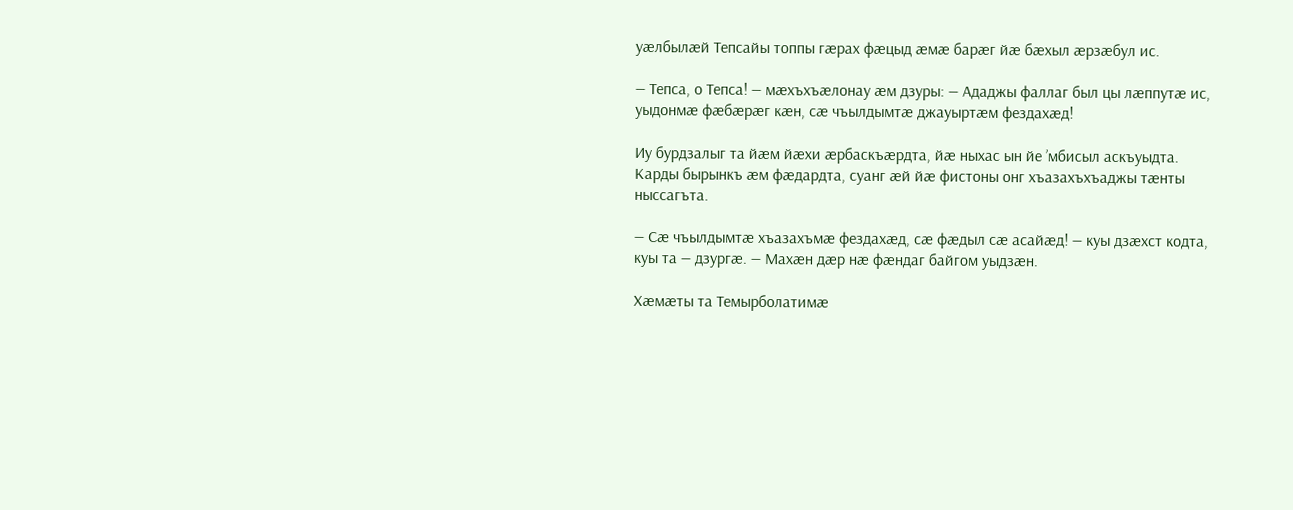уæлбылæй Тепсайы топпы гæрах фæцыд æмæ барæг йæ бæхыл æрзæбул ис.

— Тепса, о Тепса! — мæхъхъæлонау æм дзуры: — Ададжы фаллаг был цы лæппутæ ис, уыдонмæ фæбæрæг кæн, сæ чъылдымтæ джауыртæм фездахæд!

Иу бурдзалыг та йæм йæхи æрбаскъæрдта, йæ ныхас ын йе ’мбисыл аскъуыдта. Карды бырынкъ æм фæдардта, суанг æй йæ фистоны онг хъазахъхъаджы тæнты ныссагъта.

— Сæ чъылдымтæ хъазахъмæ фездахæд, сæ фæдыл сæ асайæд! — куы дзæхст кодта, куы та — дзургæ. — Махæн дæр нæ фæндаг байгом уыдзæн.

Хæмæты та Темырболатимæ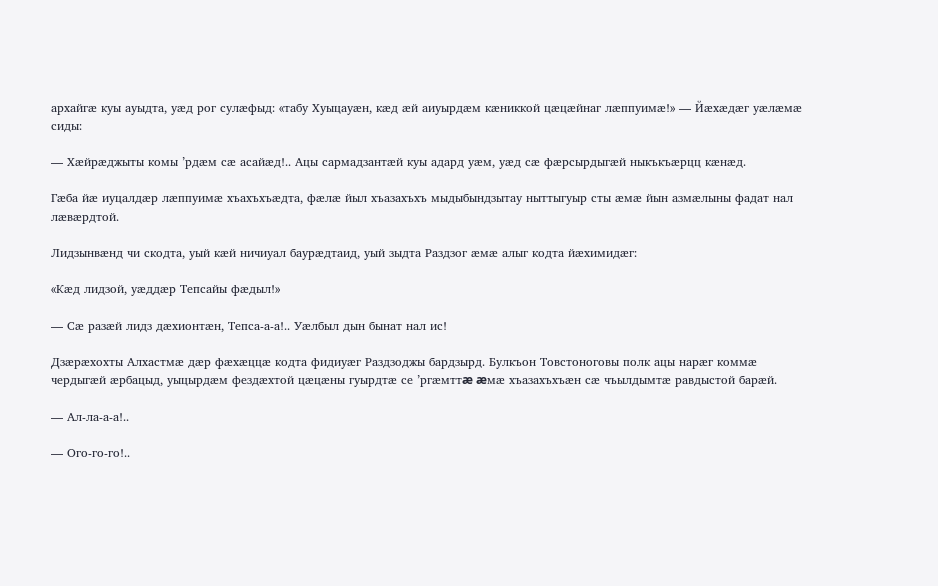архайгæ куы ауыдта, уæд рог сулæфыд: «табу Хуыцауæн, кæд æй аиуырдæм кæниккой цæцæйнаг лæппуимæ!» — Йæхæдæг уæлæмæ сиды:

— Хæйрæджыты комы ’рдæм сæ асайæд!.. Ацы сармадзантæй куы адард уæм, уæд сæ фæрсырдыгæй ныкъкъæрцц кæнæд.

Гæба йæ иуцалдæр лæппуимæ хъахъхъæдта, фæлæ йыл хъазахъхъ мыдыбындзытау ныттыгуыр сты æмæ йын азмæлыны фадат нал лæвæрдтой.

Лидзынвæнд чи скодта, уый кæй ничиуал баурæдтаид, уый зыдта Раздзог æмæ алыг кодта йæхимидæг:

«Кæд лидзой, уæддæр Тепсайы фæдыл!»

— Сæ разæй лидз дæхионтæн, Тепса-а-а!.. Уæлбыл дын бынат нал ис!

Дзæрæхохты Алхастмæ дæр фæхæццæ кодта фидиуæг Раздзоджы бардзырд. Булкъон Товстоноговы полк ацы нарæг коммæ чердыгæй æрбацыд, уыцырдæм фездæхтой цæцæны гуырдтæ се ’ргæмттæ æмæ хъазахъхъæн сæ чъылдымтæ равдыстой барæй.

— Ал-ла-а-а!..

— Ого-го-го!..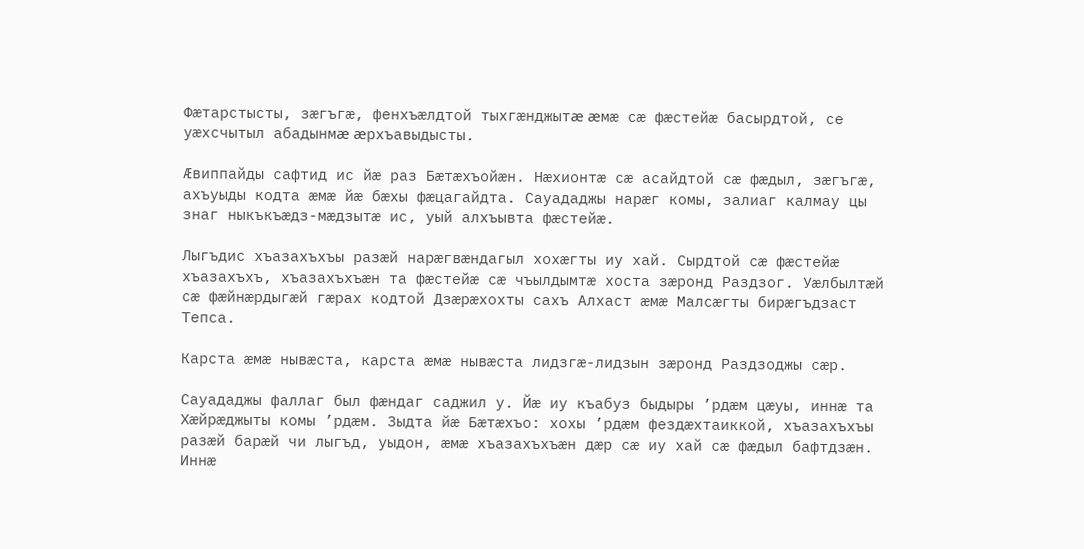Фæтарстысты, зæгъгæ, фенхъæлдтой тыхгæнджытæ æмæ сæ фæстейæ басырдтой, се уæхсчытыл абадынмæ æрхъавыдысты.

Æвиппайды сафтид ис йæ раз Бæтæхъойæн. Нæхионтæ сæ асайдтой сæ фæдыл, зæгъгæ, ахъуыды кодта æмæ йæ бæхы фæцагайдта. Сауададжы нарæг комы, залиаг калмау цы знаг ныкъкъæдз-мæдзытæ ис, уый алхъывта фæстейæ.

Лыгъдис хъазахъхъы разæй нарæгвæндагыл хохæгты иу хай. Сырдтой сæ фæстейæ хъазахъхъ, хъазахъхъæн та фæстейæ сæ чъылдымтæ хоста зæронд Раздзог. Уæлбылтæй сæ фæйнæрдыгæй гæрах кодтой Дзæрæхохты сахъ Алхаст æмæ Малсæгты бирæгъдзаст Тепса.

Карста æмæ нывæста, карста æмæ нывæста лидзгæ-лидзын зæронд Раздзоджы сæр.

Сауададжы фаллаг был фæндаг саджил у. Йæ иу къабуз быдыры ’рдæм цæуы, иннæ та Хæйрæджыты комы ’рдæм. Зыдта йæ Бæтæхъо: хохы ’рдæм фездæхтаиккой, хъазахъхъы разæй барæй чи лыгъд, уыдон, æмæ хъазахъхъæн дæр сæ иу хай сæ фæдыл бафтдзæн. Иннæ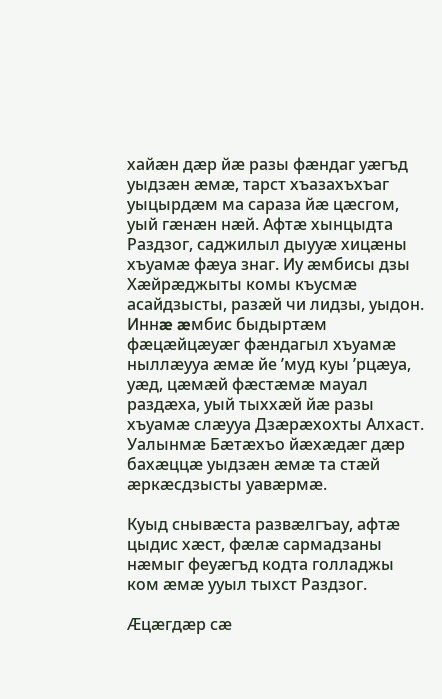хайæн дæр йæ разы фæндаг уæгъд уыдзæн æмæ, тарст хъазахъхъаг уыцырдæм ма сараза йæ цæсгом, уый гæнæн нæй. Афтæ хынцыдта Раздзог, саджилыл дыууæ хицæны хъуамæ фæуа знаг. Иу æмбисы дзы Хæйрæджыты комы къусмæ асайдзысты, разæй чи лидзы, уыдон. Иннæ æмбис быдыртæм фæцæйцæуæг фæндагыл хъуамæ ныллæууа æмæ йе ’муд куы ’рцæуа, уæд, цæмæй фæстæмæ мауал раздæха, уый тыххæй йæ разы хъуамæ слæууа Дзæрæхохты Алхаст. Уалынмæ Бæтæхъо йæхæдæг дæр бахæццæ уыдзæн æмæ та стæй æркæсдзысты уавæрмæ.

Куыд снывæста развæлгъау, афтæ цыдис хæст, фæлæ сармадзаны нæмыг феуæгъд кодта голладжы ком æмæ ууыл тыхст Раздзог.

Æцæгдæр сæ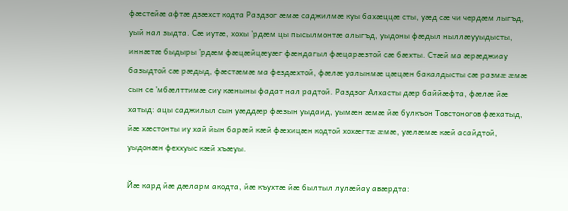фæстейæ афтæ дзæхст кодта Раздзог æмæ саджилмæ куы бахæццæ сты, уæд сæ чи чердæм лыгъд, уый нал зыдта. Сæ иутæ, хохы ’рдæм цы пысылмонтæ алыгъд, уыдоны фæдыл ныллæууыдысты, иннæтæ быдыры ’рдæм фæцæйцæуæг фæндагыл фæцарæзтой сæ бæхты. Стæй ма æрæджиау базыдтой сæ рæдыд, фæстæмæ ма фездæхтой, фæлæ уалынмæ цæцæн бакалдысты сæ размæ æмæ сын се ’мбæлттимæ сиу кæныны фадат нал радтой. Раздзог Алхасты дæр баййæфта, фæлæ йæ хатыд: ацы саджилыл сын уæддæр фæзын уыдаид, уымæн æмæ йæ булкъон Товстоногов фæхатыд, йæ хæстонты иу хай йын барæй кæй фæхицæн кодтой хохæгтæ æмæ, уæлæмæ кæй асайдтой, уыдонæн феххуыс кæй хъæуы.

Йæ кард йæ дæларм акодта, йæ къухтæ йæ былтыл лулæйау авæрдта: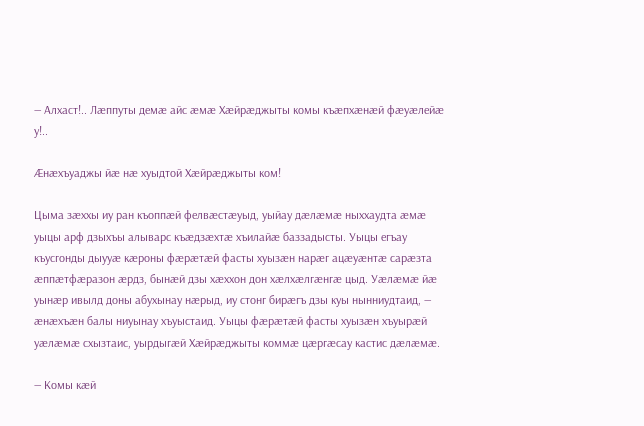— Алхаст!.. Лæппуты демæ айс æмæ Хæйрæджыты комы къæпхæнæй фæуæлейæ у!..

Æнæхъуаджы йæ нæ хуыдтой Хæйрæджыты ком!

Цыма зæххы иу ран къоппæй фелвæстæуыд, уыйау дæлæмæ ныххаудта æмæ уыцы арф дзыхъы алыварс къæдзæхтæ хъилайæ баззадысты. Уыцы егъау къусгонды дыууæ кæроны фæрæтæй фасты хуызæн нарæг ацæуæнтæ сарæзта æппæтфæразон æрдз, бынæй дзы хæххон дон хæлхæлгæнгæ цыд. Уæлæмæ йæ уынæр ивылд доны абухынау нæрыд, иу стонг бирæгъ дзы куы нынниудтаид, — æнæхъæн балы ниуынау хъуыстаид. Уыцы фæрæтæй фасты хуызæн хъуырæй уæлæмæ схызтаис, уырдыгæй Хæйрæджыты коммæ цæргæсау кастис дæлæмæ.

— Комы кæй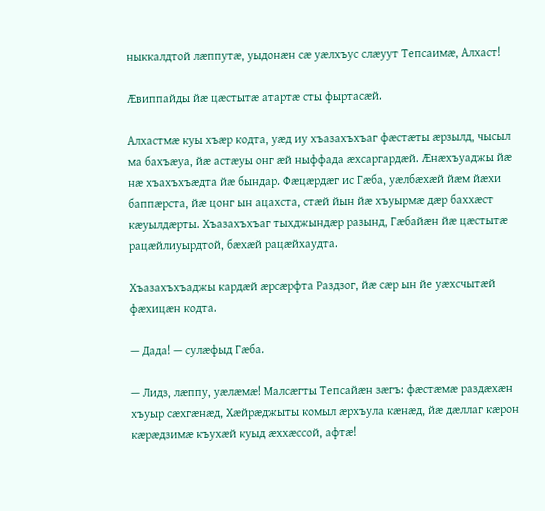ныккалдтой лæппутæ, уыдонæн сæ уæлхъус слæуут Тепсаимæ, Алхаст!

Æвиппайды йæ цæстытæ атартæ сты фыртасæй.

Алхастмæ куы хъæр кодта, уæд иу хъазахъхъаг фæстæты æрзылд, чысыл ма бахъæуа, йæ астæуы онг æй ныффада æхсаргардæй. Æнæхъуаджы йæ нæ хъахъхъæдта йæ бындар. Фæцæрдæг ис Гæба, уæлбæхæй йæм йæхи баппæрста, йæ цонг ын ацахста, стæй йын йæ хъуырмæ дæр баххæст кæуылдæрты. Хъазахъхъаг тыхджындæр разынд, Гæбайæн йæ цæстытæ рацæйлиуырдтой, бæхæй рацæйхаудта.

Хъазахъхъаджы кардæй æрсæрфта Раздзог, йæ сæр ын йе уæхсчытæй фæхицæн кодта.

— Дада! — сулæфыд Гæба.

— Лидз, лæппу, уæлæмæ! Малсæгты Тепсайæн зæгъ: фæстæмæ раздæхæн хъуыр сæхгæнæд, Хæйрæджыты комыл æрхъула кæнæд, йæ дæллаг кæрон кæрæдзимæ къухæй куыд æххæссой, афтæ!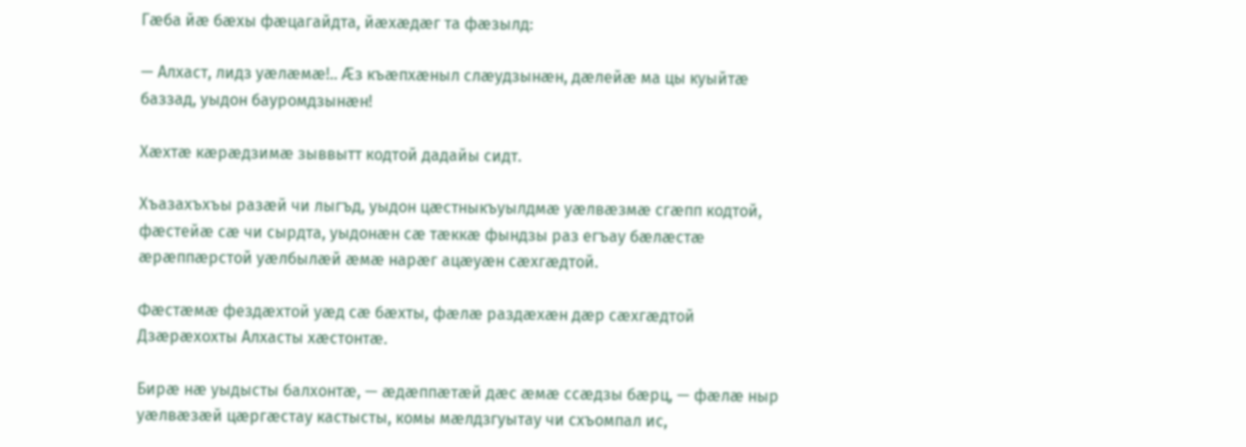Гæба йæ бæхы фæцагайдта, йæхæдæг та фæзылд:

— Алхаст, лидз уæлæмæ!.. Æз къæпхæныл слæудзынæн, дæлейæ ма цы куыйтæ баззад, уыдон бауромдзынæн!

Хæхтæ кæрæдзимæ зыввытт кодтой дадайы сидт.

Хъазахъхъы разæй чи лыгъд, уыдон цæстныкъуылдмæ уæлвæзмæ сгæпп кодтой, фæстейæ сæ чи сырдта, уыдонæн сæ тæккæ фындзы раз егъау бæлæстæ æрæппæрстой уæлбылæй æмæ нарæг ацæуæн сæхгæдтой.

Фæстæмæ фездæхтой уæд сæ бæхты, фæлæ раздæхæн дæр сæхгæдтой Дзæрæхохты Алхасты хæстонтæ.

Бирæ нæ уыдысты балхонтæ, — æдæппæтæй дæс æмæ ссæдзы бæрц, — фæлæ ныр уæлвæзæй цæргæстау кастысты, комы мæлдзгуытау чи схъомпал ис,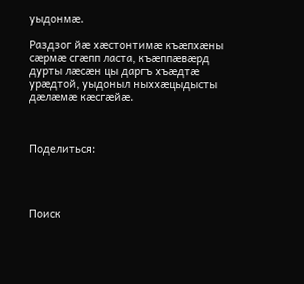уыдонмæ.

Раздзог йæ хæстонтимæ къæпхæны сæрмæ сгæпп ласта, къæппæвæрд дурты лæсæн цы даргъ хъæдтæ урæдтой, уыдоныл ныххæцыдысты дæлæмæ кæсгæйæ.



Поделиться:




Поиск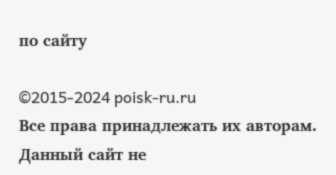по сайту

©2015-2024 poisk-ru.ru
Все права принадлежать их авторам. Данный сайт не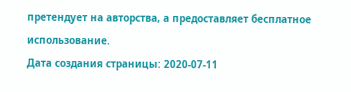претендует на авторства, а предоставляет бесплатное использование.
Дата создания страницы: 2020-07-11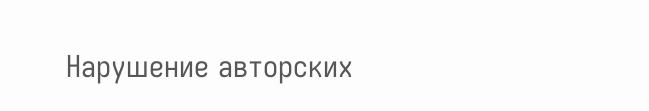Нарушение авторских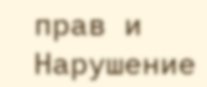прав и Нарушение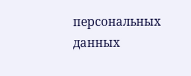персональных данных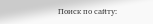Поиск по сайту: